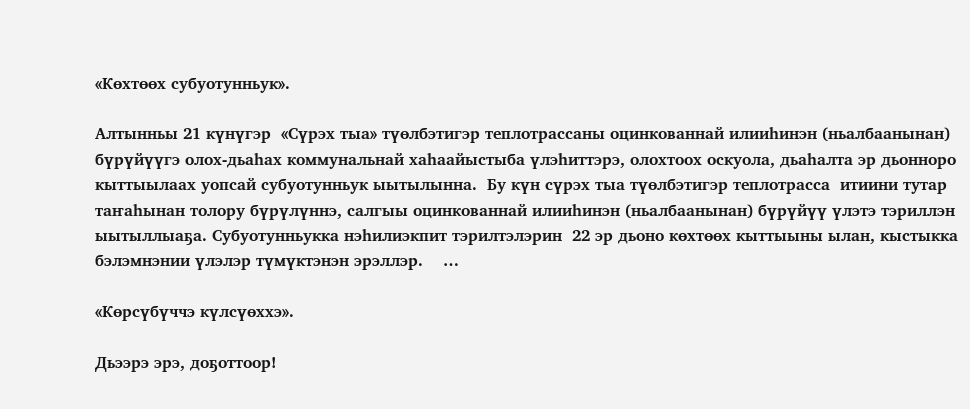«Көхтөөх субуотунньук».

Алтынньы 21 күнүгэр  «Сүрэх тыа» түөлбэтигэр теплотрассаны оцинкованнай илииһинэн (ньалбаанынан) бүрүйүүгэ олох-дьаһах коммунальнай хаһаайыстыба үлэһиттэрэ, олохтоох оскуола, дьаһалта эр дьонноро кыттыылаах уопсай субуотунньук ыытылынна.  Бу күн сүрэх тыа түөлбэтигэр теплотрасса  итиини тутар таҥаһынан толору бүрүлүннэ, салгыы оцинкованнай илииһинэн (ньалбаанынан) бүрүйүү үлэтэ тэриллэн ыытыллыаҕа. Субуотунньукка нэһилиэкпит тэрилтэлэрин  22 эр дьоно көхтөөх кыттыыны ылан, кыстыкка бэлэмнэнии үлэлэр түмүктэнэн эрэллэр.    …

«Көрсүбүччэ күлсүөххэ».

Дьээрэ эрэ, доҕоттоор!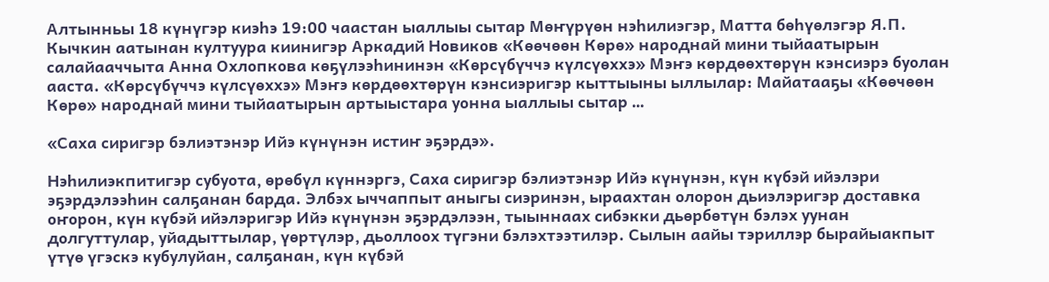Алтынньы 18 күнүгэр киэһэ 19:00 чаастан ыаллыы сытар Мөҥүрүөн нэһилиэгэр, Матта бөһүөлэгэр Я.П. Кычкин аатынан култуура киинигэр Аркадий Новиков «Көөчөөн Көрө» народнай мини тыйаатырын салайааччыта Анна Охлопкова көҕүлээһининэн «Көрсүбүччэ күлсүөххэ» Мэҥэ көрдөөхтөрүн кэнсиэрэ буолан ааста. «Көрсүбүччэ күлсүөххэ» Мэҥэ көрдөөхтөрүн кэнсиэригэр кыттыыны ыллылар: Майатааҕы «Көөчөөн Көрө» народнай мини тыйаатырын артыыстара уонна ыаллыы сытар …

«Саха сиригэр бэлиэтэнэр Ийэ күнүнэн истиҥ эҕэрдэ».

Нэһилиэкпитигэр субуота, өрөбүл күннэргэ, Саха сиригэр бэлиэтэнэр Ийэ күнүнэн, күн күбэй ийэлэри эҕэрдэлээһин салҕанан барда. Элбэх ыччаппыт аныгы сиэринэн, ыраахтан олорон дьиэлэригэр доставка оҥорон, күн күбэй ийэлэригэр Ийэ күнүнэн эҕэрдэлээн, тыыннаах сибэкки дьөрбөтүн бэлэх уунан долгуттулар, уйадыттылар, үөртүлэр, дьоллоох түгэни бэлэхтээтилэр. Сылын аайы тэриллэр бырайыакпыт үтүө үгэскэ кубулуйан, салҕанан, күн күбэй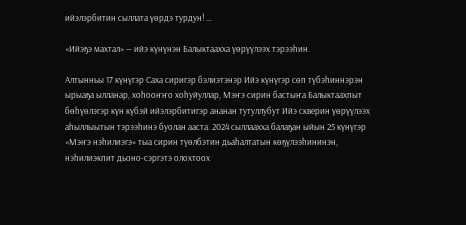ийэлэрбитин сыллата үөрдэ турдун! …

«Ийэҕэ махтал» — ийэ күнүнэн Балыктаахха үөрүүлээх тэрээһин.

Алтынньы 17 күнүгэр Саха сиригэр бэлиэтэнэр Ийэ күнүгэр сөп түбэһиннэрэн ырыаҕа ылланар, хоһооҥҥо хоһуйуллар, Мэҥэ сирин бастыҥа Балыктаахпыт бөһүөлэгэр күн күбэй ийэлэрбитигэр ананан тутуллубут Ийэ скверин үөрүүлээх аһыллыытын тэрээһинэ буолан ааста. 2024 сыллаахха балаҕан ыйын 25 күнүгэр «Мэҥэ нэһилиэгэ» тыа сирин түөлбэтин дьаһалтатын көҕүлээһининэн, нэһилиэкпит дьоно-сэргэтэ олохтоох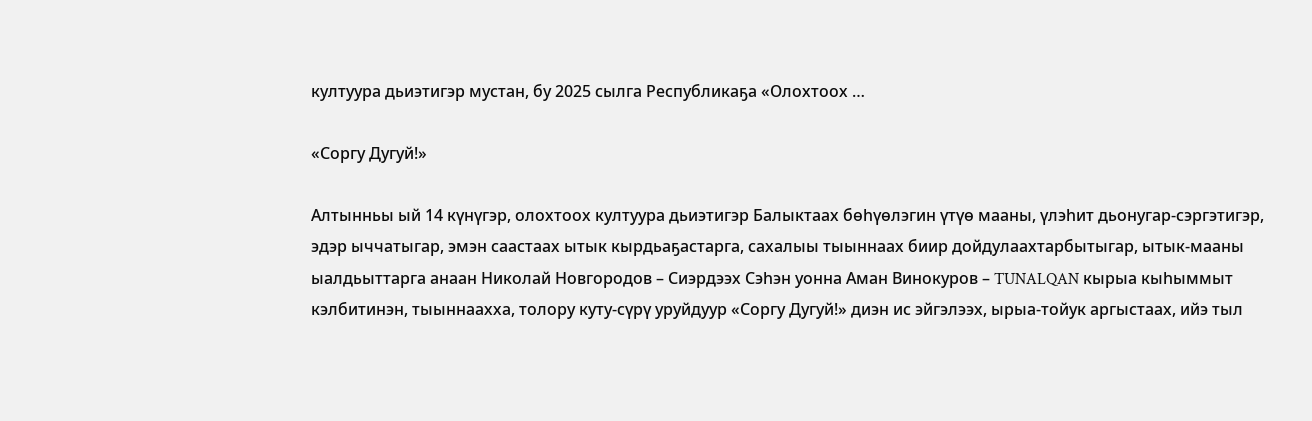култуура дьиэтигэр мустан, бу 2025 сылга Республикаҕа «Олохтоох …

«Соргу Дугуй!»

Алтынньы ый 14 күнүгэр, олохтоох култуура дьиэтигэр Балыктаах бөһүөлэгин үтүө мааны, үлэһит дьонугар-сэргэтигэр, эдэр ыччатыгар, эмэн саастаах ытык кырдьаҕастарга, сахалыы тыыннаах биир дойдулаахтарбытыгар, ытык-мааны ыалдьыттарга анаан Николай Новгородов – Сиэрдээх Сэһэн уонна Аман Винокуров – TUNALQAN кырыа кыһыммыт кэлбитинэн, тыыннаахха, толору куту-сүрү уруйдуур «Соргу Дугуй!» диэн ис эйгэлээх, ырыа-тойук аргыстаах, ийэ тыл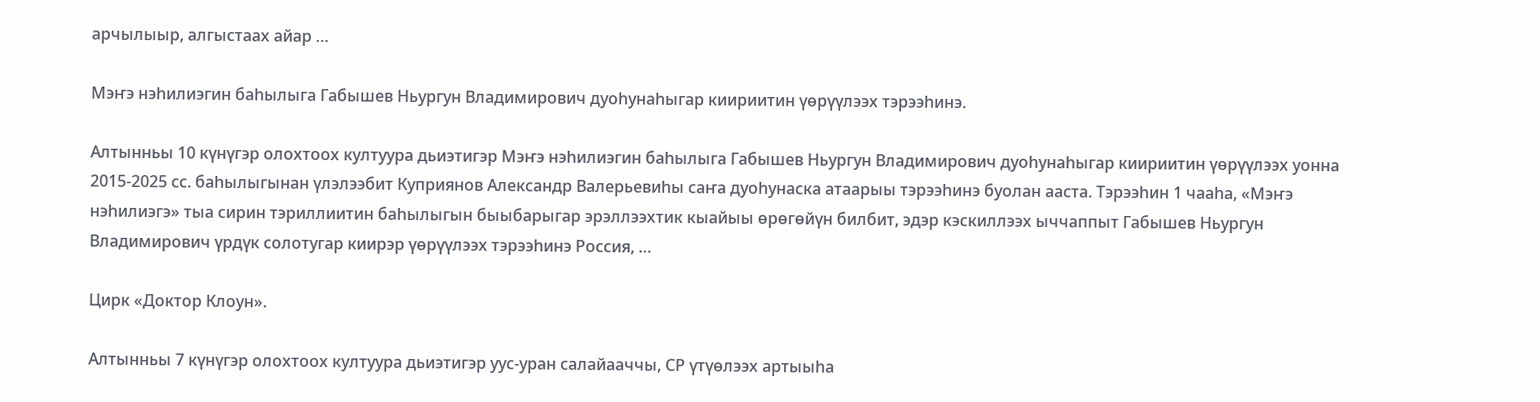арчылыыр, алгыстаах айар …

Мэҥэ нэһилиэгин баһылыга Габышев Ньургун Владимирович дуоһунаһыгар киириитин үөрүүлээх тэрээһинэ.

Алтынньы 10 күнүгэр олохтоох култуура дьиэтигэр Мэҥэ нэһилиэгин баһылыга Габышев Ньургун Владимирович дуоһунаһыгар киириитин үөрүүлээх уонна 2015-2025 сс. баһылыгынан үлэлээбит Куприянов Александр Валерьевиһы саҥа дуоһунаска атаарыы тэрээһинэ буолан ааста. Тэрээһин 1 чааһа, «Мэҥэ нэһилиэгэ» тыа сирин тэриллиитин баһылыгын быыбарыгар эрэллээхтик кыайыы өрөгөйүн билбит, эдэр кэскиллээх ыччаппыт Габышев Ньургун Владимирович үрдүк солотугар киирэр үөрүүлээх тэрээһинэ Россия, …

Цирк «Доктор Клоун».

Алтынньы 7 күнүгэр олохтоох култуура дьиэтигэр уус-уран салайааччы, СР үтүөлээх артыыһа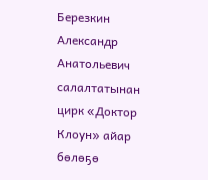Березкин Александр Анатольевич салалтатынан цирк «Доктор Клоун» айар бөлөҕө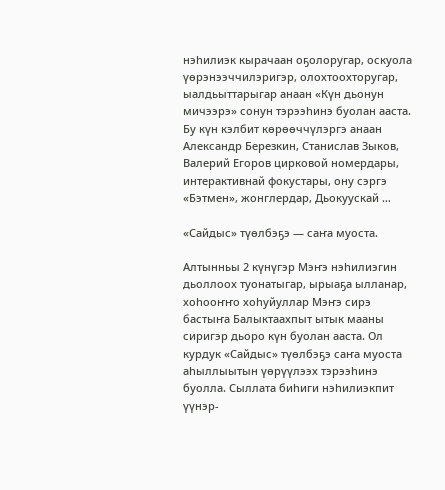нэһилиэк кырачаан оҕолоругар, оскуола үөрэнээччилэригэр, олохтоохторугар, ыалдьыттарыгар анаан «Күн дьонун мичээрэ» сонун тэрээһинэ буолан ааста. Бу күн кэлбит көрөөччүлэргэ анаан Александр Березкин, Станислав Зыков, Валерий Егоров цирковой номердары, интерактивнай фокустары, ону сэргэ «Бэтмен», жонглердар, Дьокуускай …

«Сайдыс» түөлбэҕэ — саҥа муоста.

Алтынньы 2 күнүгэр Мэҥэ нэһилиэгин дьоллоох туонатыгар, ырыаҕа ылланар, хоһооҥҥо хоһуйуллар Мэҥэ сирэ бастыҥа Балыктаахпыт ытык мааны сиригэр дьоро күн буолан ааста. Ол курдук «Сайдыс» түөлбэҕэ саҥа муоста аһыллыытын үөрүүлээх тэрээһинэ буолла. Сыллата биһиги нэһилиэкпит үүнэр-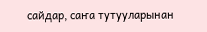сайдар, саҥа тутууларынан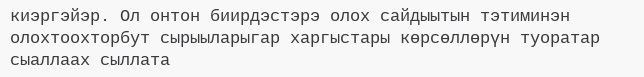киэргэйэр. Ол онтон биирдэстэрэ олох сайдыытын тэтиминэн олохтоохторбут сырыыларыгар харгыстары көрсөллөрүн туоратар сыаллаах сыллата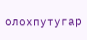олохпутугар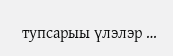тупсарыы үлэлэр …